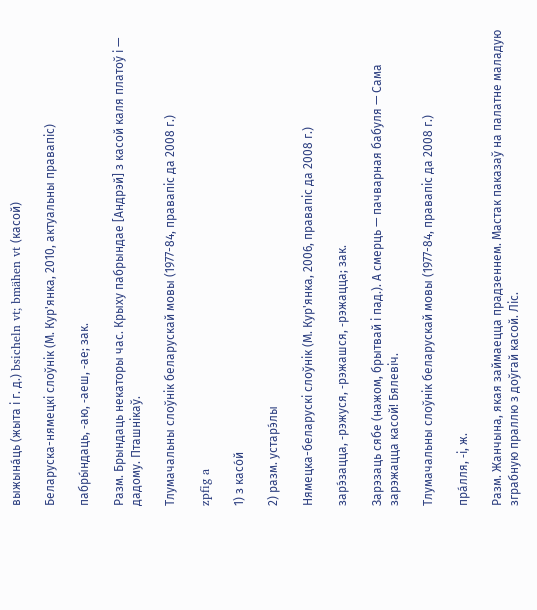выжына́ць (жыта і г. д.) bsicheln vt; bmähen vt (касой)

Беларуска-нямецкі слоўнік (М. Кур'янка, 2010, актуальны правапіс)

пабры́ндаць, ‑аю, ‑аеш, ‑ае; зак.

Разм. Брындаць некаторы час. Крыху пабрындае [Андрэй] з касой каля платоў і — дадому. Пташнікаў.

Тлумачальны слоўнік беларускай мовы (1977-84, правапіс да 2008 г.)

zpfig a

1) з касо́й

2) разм. устарэ́лы

Нямецка-беларускі слоўнік (М. Кур'янка, 2006, правапіс да 2008 г.)

зарэ́зацца, ‑рэжуся, ‑рэжашся, ‑рэжацца; зак.

Зарэзаць сябе (нажом, брытвай і пад.). А смерць — пачварная бабуля — Сама зарэжацца касой! Бялевіч.

Тлумачальны слоўнік беларускай мовы (1977-84, правапіс да 2008 г.)

пра́лля, ‑і, ж.

Разм. Жанчына, якая займаецца прадзеннем. Мастак паказаў на палатне маладую зграбную праллю з доўгай касой. Ліс.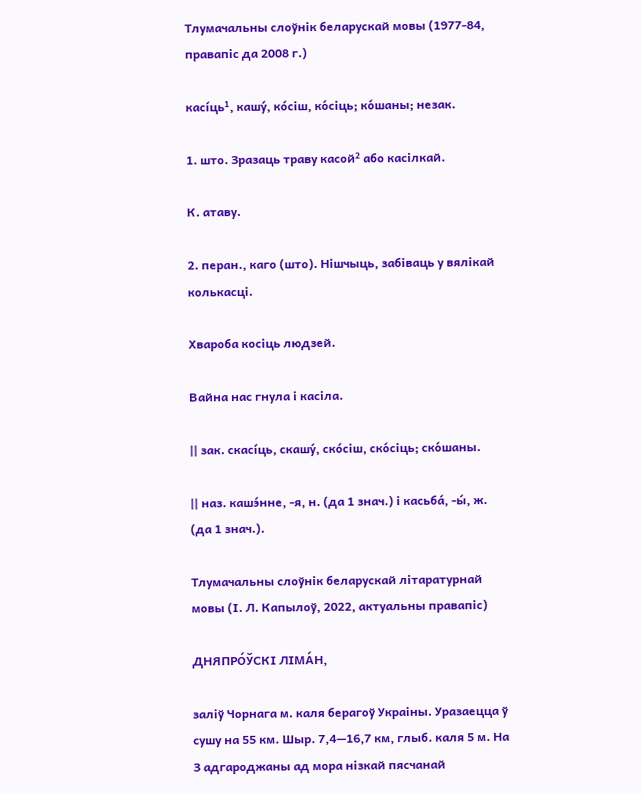Тлумачальны слоўнік беларускай мовы (1977-84, правапіс да 2008 г.)

касі́ць¹, кашу́, ко́сіш, ко́сіць; ко́шаны; незак.

1. што. Зразаць траву касой² або касілкай.

К. атаву.

2. перан., каго (што). Нішчыць, забіваць у вялікай колькасці.

Хвароба косіць людзей.

Вайна нас гнула і касіла.

|| зак. скасі́ць, скашу́, ско́сіш, ско́сіць; ско́шаны.

|| наз. кашэ́нне, -я, н. (да 1 знач.) і касьба́, -ы́, ж. (да 1 знач.).

Тлумачальны слоўнік беларускай літаратурнай мовы (І. Л. Капылоў, 2022, актуальны правапіс)

ДНЯПРО́ЎСКІ ЛІМА́Н,

заліў Чорнага м. каля берагоў Украіны. Уразаецца ў сушу на 55 км. Шыр. 7,4—16,7 км, глыб. каля 5 м. На З адгароджаны ад мора нізкай пясчанай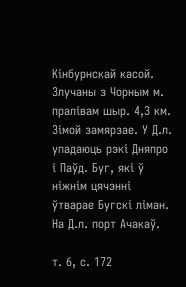Кінбурнскай касой. Злучаны з Чорным м. пралівам шыр. 4,3 км. Зімой замярзае. У Д.л. упадаюць рэкі Дняпро і Паўд. Буг, які ў ніжнім цячэнні ўтварае Бугскі ліман. На Д.л. порт Ачакаў.

т. 6, с. 172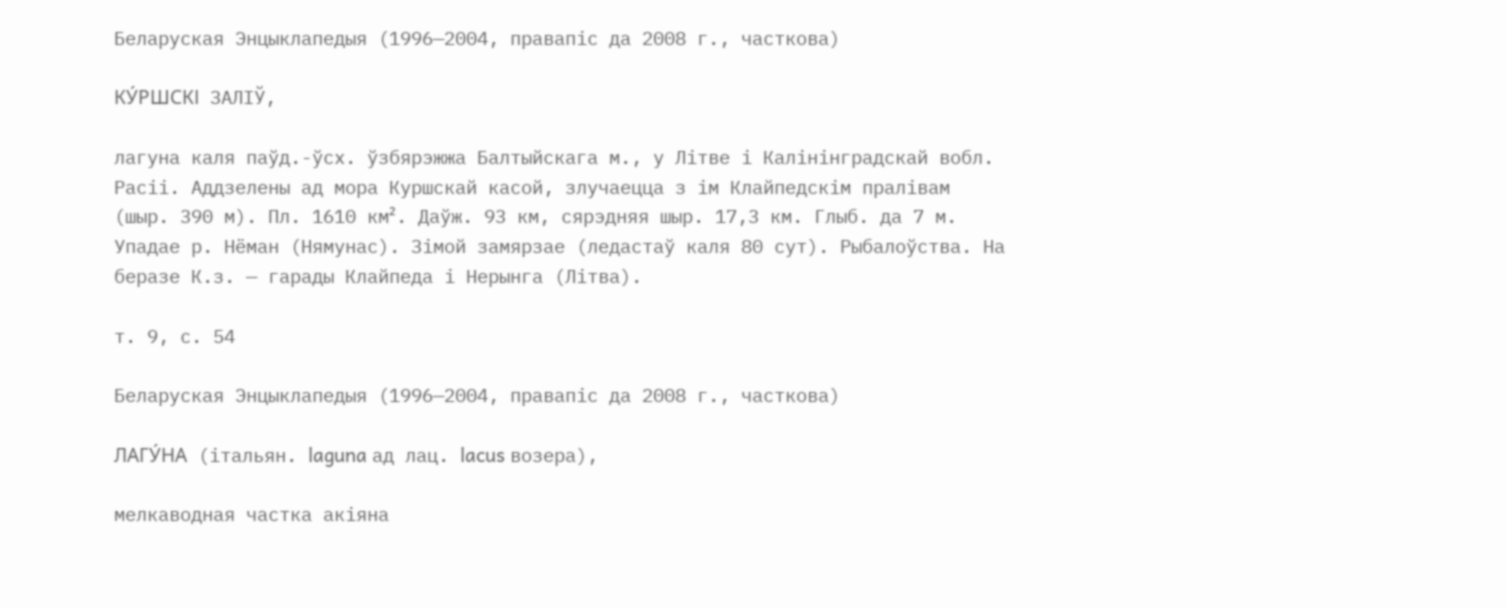Беларуская Энцыклапедыя (1996—2004, правапіс да 2008 г., часткова)

КУ́РШСКІ ЗАЛІЎ,

лагуна каля паўд.-ўсх. ўзбярэжжа Балтыйскага м., у Літве і Калінінградскай вобл. Расіі. Аддзелены ад мора Куршскай касой, злучаецца з ім Клайпедскім пралівам (шыр. 390 м). Пл. 1610 км². Даўж. 93 км, сярэдняя шыр. 17,3 км. Глыб. да 7 м. Упадае р. Нёман (Нямунас). Зімой замярзае (ледастаў каля 80 сут). Рыбалоўства. На беразе К.з. — гарады Клайпеда і Нерынга (Літва).

т. 9, с. 54

Беларуская Энцыклапедыя (1996—2004, правапіс да 2008 г., часткова)

ЛАГУ́НА (італьян. laguna ад лац. lacus возера),

мелкаводная частка акіяна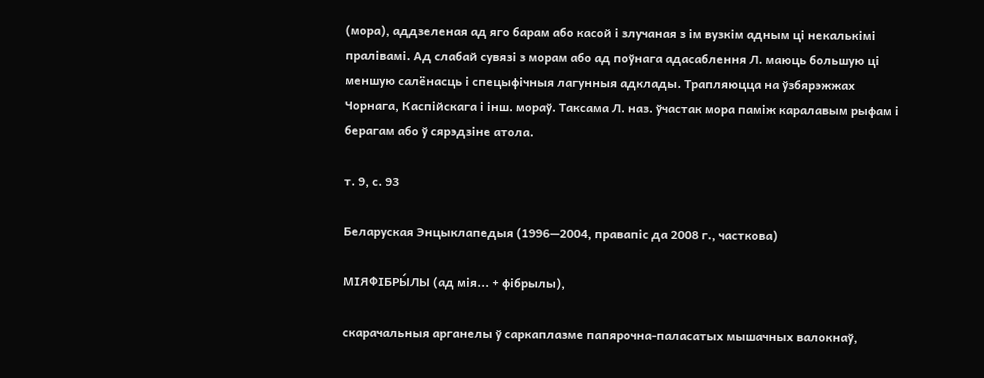(мора), аддзеленая ад яго барам або касой і злучаная з ім вузкім адным ці некалькімі пралівамі. Ад слабай сувязі з морам або ад поўнага адасаблення Л. маюць большую ці меншую салёнасць і спецыфічныя лагунныя адклады. Трапляюцца на ўзбярэжжах Чорнага, Каспійскага і інш. мораў. Таксама Л. наз. ўчастак мора паміж каралавым рыфам і берагам або ў сярэдзіне атола.

т. 9, с. 93

Беларуская Энцыклапедыя (1996—2004, правапіс да 2008 г., часткова)

МІЯФІБРЫ́ЛЫ (ад мія... + фібрылы),

скарачальныя арганелы ў саркаплазме папярочна-паласатых мышачных валокнаў,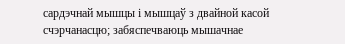сардэчнай мышцы і мышцаў з двайной касой счэрчанасцю; забяспечваюць мышачнае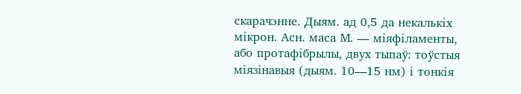скарачэнне. Дыям. ад 0,5 да некалькіх мікрон. Асн. маса М. — міяфіламенты, або протафібрылы, двух тыпаў: тоўстыя міязінавыя (дыям. 10—15 нм) і тонкія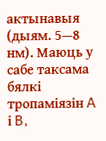актынавыя (дыям. 5—8 нм). Маюць у сабе таксама бялкі тропаміязін A і B,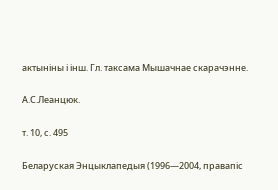актыніны і інш. Гл. таксама Мышачнае скарачэнне.

А.С.Леанцюк.

т. 10, с. 495

Беларуская Энцыклапедыя (1996—2004, правапіс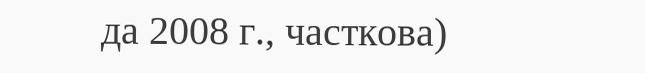да 2008 г., часткова)